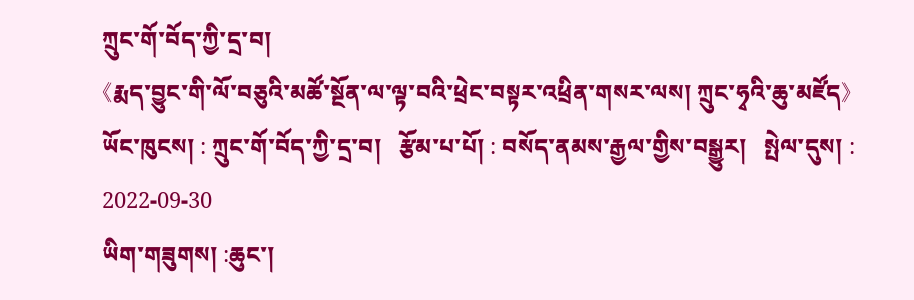ཀྲུང་གོ་བོད་ཀྱི་དྲ་བ།
《རྨད་བྱུང་གི་ལོ་བཅུའི་མཚོ་སྔོན་ལ་ལྟ་བའི་ཕྲེང་བསྟར་འཕྲིན་གསར་ལས། ཀྲུང་ཧྭའི་ཆུ་མཛོད》
ཡོང་ཁུངས། : ཀྲུང་གོ་བོད་ཀྱི་དྲ་བ།   རྩོམ་པ་པོ། : བསོད་ནམས་རྒྱལ་གྱིས་བསྒྱུར།   སྤེལ་དུས། : 2022-09-30
ཡིག་གཟུགས། :ཆུང་།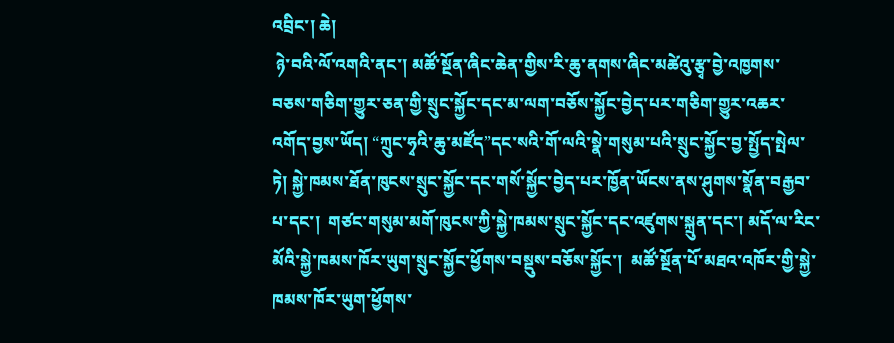འབྲིང་། ཆེ།
 ཉེ་བའི་ལོ་འགའི་ནང་། མཚོ་སྔོན་ཞིང་ཆེན་གྱིས་རི་ཆུ་ནགས་ཞིང་མཚེའུ་རྩྭ་བྱེ་འཁྱགས་བཅས་གཅིག་གྱུར་ཅན་གྱི་སྲུང་སྐྱོང་དང་མ་ལག་བཅོས་སྐྱོང་བྱེད་པར་གཅིག་གྱུར་འཆར་འགོད་བྱས་ཡོད། “ཀྲུང་ཧྭའི་ཆུ་མཛོད”དང་སའི་གོ་ལའི་སྣེ་གསུམ་པའི་སྲུང་སྐྱོང་བྱ་སྤྱོད་སྤེལ་ཏེ། སྐྱེ་ཁམས་ཐོན་ཁུངས་སྲུང་སྐྱོང་དང་གསོ་སྐྱོང་བྱེད་པར་ཁྱོན་ཡོངས་ནས་ཤུགས་སྣོན་བརྒྱབ་པ་དང་།  གཙང་གསུམ་མགོ་ཁུངས་ཀྱི་སྐྱེ་ཁམས་སྲུང་སྐྱོང་དང་འཛུགས་སྐྲུན་དང་། མདོ་ལ་རིང་མོའི་སྐྱེ་ཁམས་ཁོར་ཡུག་སྲུང་སྐྱོང་ཕྱོགས་བསྡུས་བཅོས་སྐྱོང་།  མཚོ་སྔོན་པོ་མཐའ་འཁོར་གྱི་སྐྱེ་ཁམས་ཁོར་ཡུག་ཕྱོགས་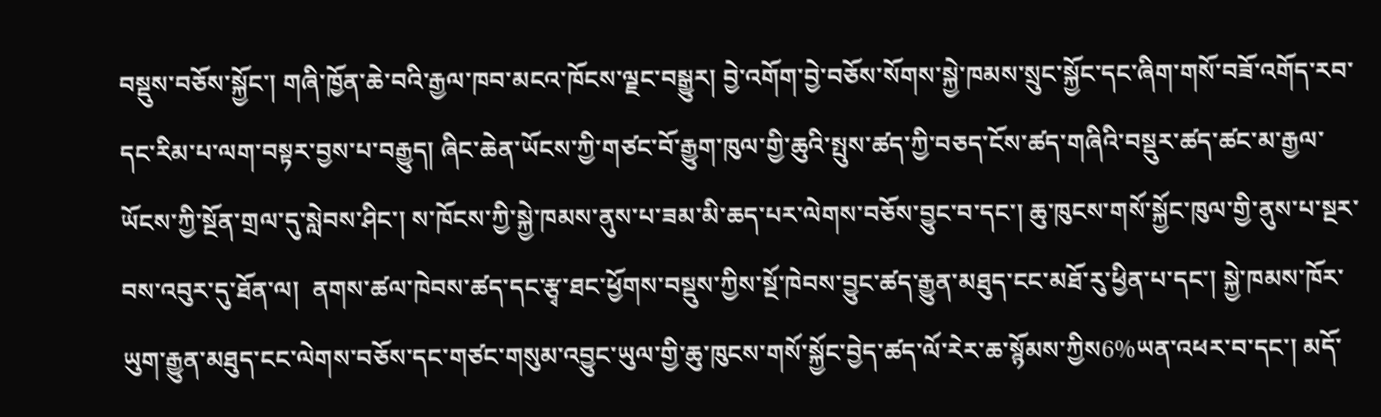བསྡུས་བཅོས་སྐྱོང་། གཞི་ཁྱོན་ཆེ་བའི་རྒྱལ་ཁབ་མངའ་ཁོངས་ལྗང་བསྒྱུར། བྱེ་འགོག་བྱེ་བཅོས་སོགས་སྐྱེ་ཁམས་སྲུང་སྐྱོང་དང་ཞིག་གསོ་བཟོ་འགོད་རབ་དང་རིམ་པ་ལག་བསྟར་བྱས་པ་བརྒྱུད། ཞིང་ཆེན་ཡོངས་ཀྱི་གཙང་བོ་རྒྱུག་ཁུལ་གྱི་ཆུའི་སྤུས་ཚད་ཀྱི་བཅད་ངོས་ཚད་གཞིའི་བསྡུར་ཚད་ཚང་མ་རྒྱལ་ཡོངས་ཀྱི་སྔོན་གྲལ་དུ་སླེབས་ཤིང་། ས་ཁོངས་ཀྱི་སྐྱེ་ཁམས་ནུས་པ་ཟམ་མི་ཆད་པར་ལེགས་བཅོས་བྱུང་བ་དང་། ཆུ་ཁུངས་གསོ་སྐྱོང་ཁུལ་གྱི་ནུས་པ་སྔར་བས་འབུར་དུ་ཐོན་ལ།  ནགས་ཚལ་ཁེབས་ཚད་དང་རྩྭ་ཐང་ཕྱོགས་བསྡུས་ཀྱིས་སྔོ་ཁེབས་བྱུང་ཚད་རྒྱུན་མཐུད་ངང་མཐོ་རུ་ཕྱིན་པ་དང་། སྐྱེ་ཁམས་ཁོར་ཡུག་རྒྱུན་མཐུད་ངང་ལེགས་བཅོས་དང་གཙང་གསུམ་འབྱུང་ཡུལ་གྱི་ཆུ་ཁུངས་གསོ་སྐྱོང་བྱེད་ཚད་ལོ་རེར་ཆ་སྙོམས་ཀྱིས6%ཡན་འཕར་བ་དང་། མདོ་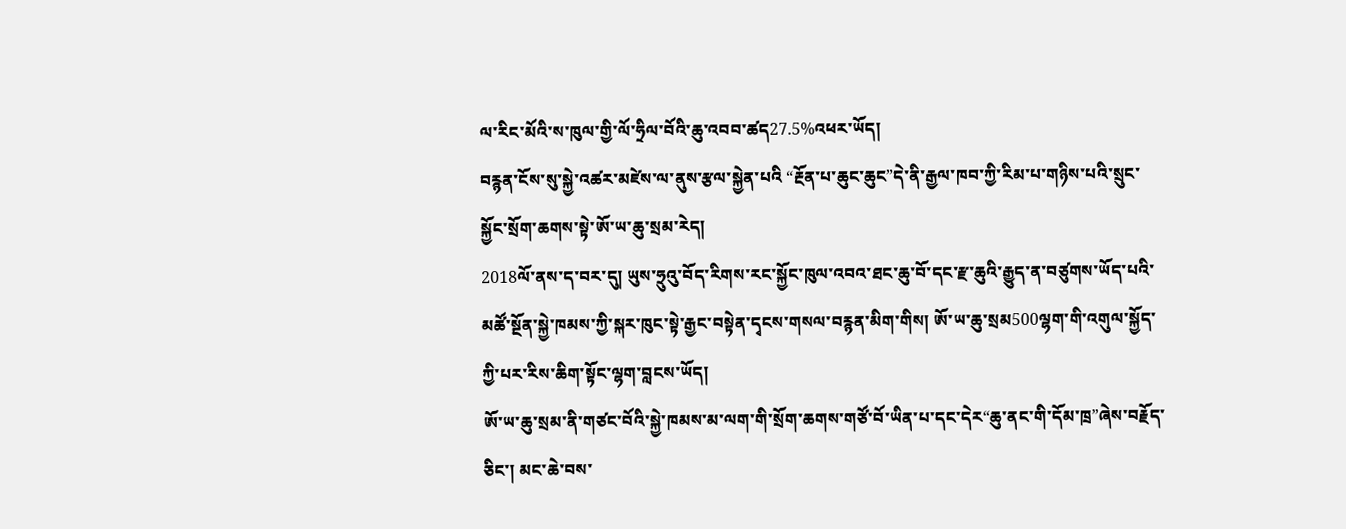ལ་རིང་མོའི་ས་ཁུལ་གྱི་ལོ་ཧྲིལ་བོའི་ཆུ་འབབ་ཚད27.5%འཕར་ཡོད།
བརྙན་ངོས་སུ་སྐྱེ་འཚར་མཛེས་ལ་ནུས་རྩལ་སྐྱེན་པའི “རྔོན་པ་ཆུང་ཆུང”དེ་ནི་རྒྱལ་ཁབ་ཀྱི་རིམ་པ་གཉིས་པའི་སྲུང་སྐྱོང་སྲོག་ཆགས་སྟེ་ཨོ་ཡ་ཆུ་སྲམ་རེད།
2018ལོ་ནས་ད་བར་དུ། ཡུས་ཧྲུའུ་བོད་རིགས་རང་སྐྱོང་ཁུལ་འབའ་ཐང་ཆུ་བོ་དང་རྫ་ཆུའི་རྒྱུད་ན་བཙུགས་ཡོད་པའི་མཚོ་སྔོན་སྐྱེ་ཁམས་ཀྱི་སྐར་ཁུང་སྟེ་རྒྱང་བསྟེན་དྭངས་གསལ་བརྙན་མིག་གིས། ཨོ་ཡ་ཆུ་སྲམ500ལྷག་གི་འགུལ་སྐྱོད་ཀྱི་པར་རིས་ཆིག་སྟོང་ལྷག་བླངས་ཡོད།
ཨོ་ཡ་ཆུ་སྲམ་ནི་གཙང་བོའི་སྐྱེ་ཁམས་མ་ལག་གི་སྲོག་ཆགས་གཙོ་བོ་ཡིན་པ་དང་དེར“ཆུ་ནང་གི་དོམ་ཁྲ”ཞེས་བརྗོད་ཅིང་། མང་ཆེ་བས་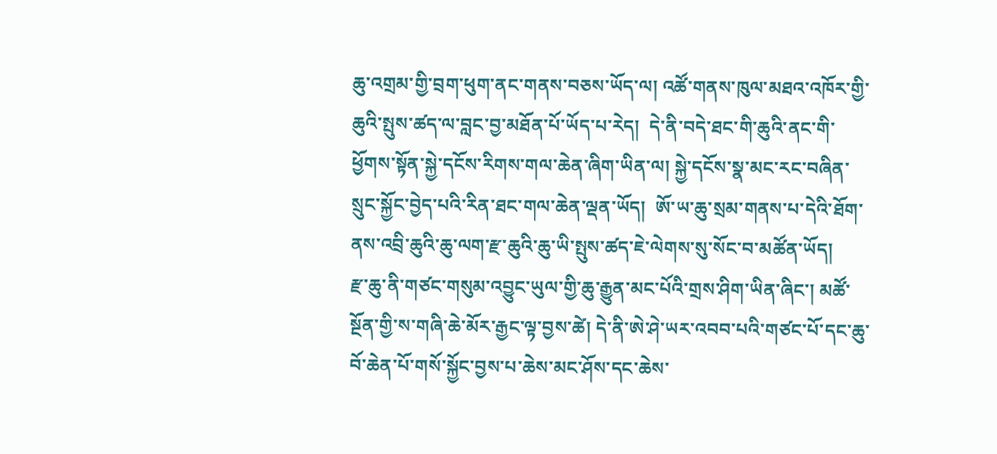ཆུ་འགྲམ་གྱི་བྲག་ཕུག་ནང་གནས་བཅས་ཡོད་ལ། འཚོ་གནས་ཁུལ་མཐའ་འཁོར་གྱི་ཆུའི་སྤུས་ཚད་ལ་བླང་བྱ་མཐོན་པོ་ཡོད་པ་རེད།  དེ་ནི་བདེ་ཐང་གི་ཆུའི་ནང་གི་ཕྱོགས་སྟོན་སྐྱེ་དངོས་རིགས་གལ་ཆེན་ཞིག་ཡིན་ལ། སྐྱེ་དངོས་སྣ་མང་རང་བཞིན་སྲུང་སྐྱོང་བྱེད་པའི་རིན་ཐང་གལ་ཆེན་ལྡན་ཡོད།  ཨོ་ཡ་ཆུ་སྲམ་གནས་པ་དེའི་ཐོག་ནས་འབྲི་ཆུའི་ཆུ་ལག་རྫ་ཆུའི་ཆུ་ཡི་སྤུས་ཚད་ཇེ་ལེགས་སུ་སོང་བ་མཚོན་ཡོད།
རྫ་ཆུ་ནི་གཙང་གསུམ་འབྱུང་ཡུལ་གྱི་ཆུ་རྒྱུན་མང་པོའི་གྲས་ཤིག་ཡིན་ཞིང་། མཚོ་སྔོན་གྱི་ས་གཞི་ཆེ་མོར་རྒྱང་ལྟ་བྱས་ཚེ། དེ་ནི་ཨེ་ཤེ་ཡར་འབབ་པའི་གཙང་པོ་དང་ཆུ་བོ་ཆེན་པོ་གསོ་སྐྱོང་བྱས་པ་ཆེས་མང་ཤོས་དང་ཆེས་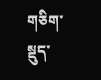གཅིག་སྡུད་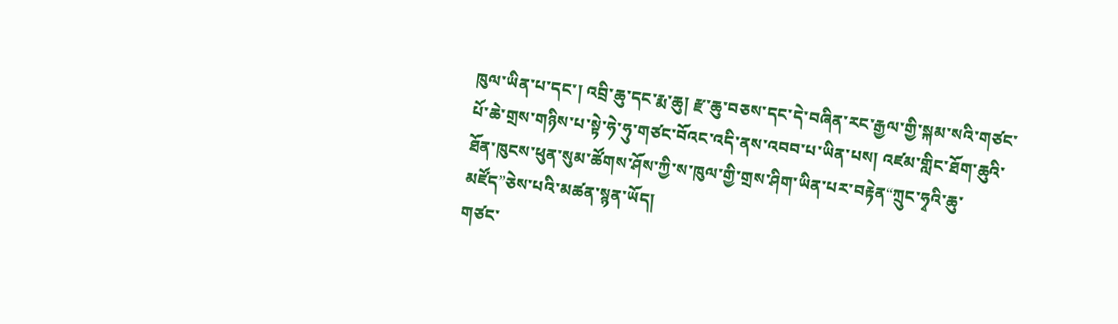ཁུལ་ཡིན་པ་དང་། འབྲི་ཆུ་དང་རྨ་ཆུ། རྫ་ཆུ་བཅས་དང་དེ་བཞིན་རང་རྒྱལ་གྱི་སྐམ་སའི་གཙང་པོ་ཆེ་གྲས་གཉིས་པ་སྟེ་ཧེ་ཧུ་གཙང་བོའང་འདི་ནས་འབབ་པ་ཡིན་པས། འཛམ་གླིང་ཐོག་ཆུའི་ཐོན་ཁུངས་ཕུན་སུམ་ཚོགས་ཤོས་ཀྱི་ས་ཁུལ་གྱི་གྲས་ཤིག་ཡིན་པར་བརྟེན“ཀྲུང་ཧྭའི་ཆུ་མཛོད”ཅེས་པའི་མཚན་སྙན་ཡོད།
གཙང་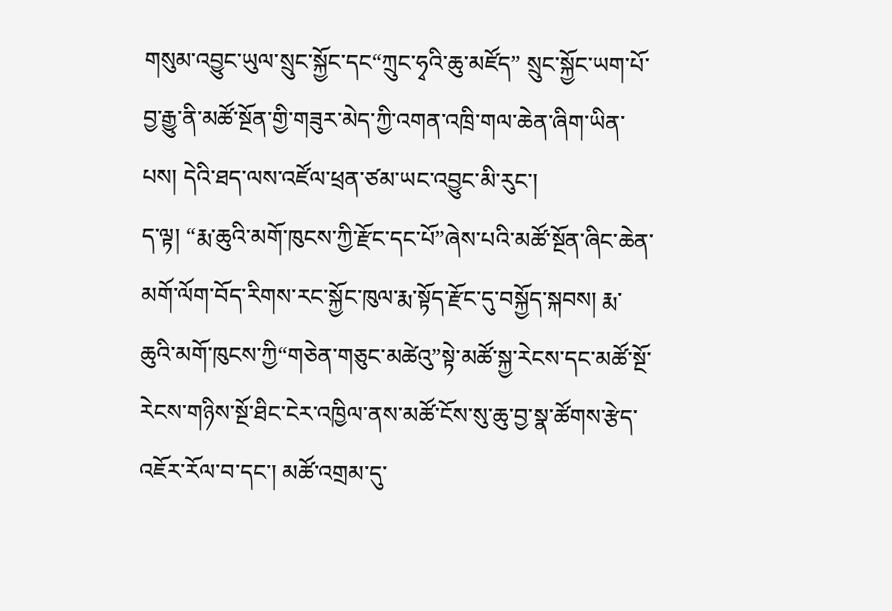གསུམ་འབྱུང་ཡུལ་སྲུང་སྐྱོང་དང“ཀྲུང་ཧྭའི་ཆུ་མཛོད” སྲུང་སྐྱོང་ཡག་པོ་བྱ་རྒྱུ་ནི་མཚོ་སྔོན་གྱི་གཟུར་མེད་ཀྱི་འགན་འཁྲི་གལ་ཆེན་ཞིག་ཡིན་པས། དེའི་ཐད་ལས་འཛོལ་ཕྲན་ཙམ་ཡང་འབྱུང་མི་རུང་།
ད་ལྟ། “རྨ་ཆུའི་མགོ་ཁུངས་ཀྱི་རྫོང་དང་པོ”ཞེས་པའི་མཚོ་སྔོན་ཞིང་ཆེན་མགོ་ལོག་བོད་རིགས་རང་སྐྱོང་ཁུལ་རྨ་སྟོད་རྫོང་དུ་བསྐྱོད་སྐབས། རྨ་ཆུའི་མགོ་ཁུངས་ཀྱི“གཅེན་གཅུང་མཚེའུ”སྟེ་མཚོ་སྐྱ་རེངས་དང་མཚོ་སྔོ་རེངས་གཉིས་སྔོ་ཐིང་ངེར་འཁྱིལ་ནས་མཚོ་ངོས་སུ་ཆུ་བྱ་སྣ་ཚོགས་རྩེད་འཇོར་རོལ་བ་དང་། མཚོ་འགྲམ་དུ་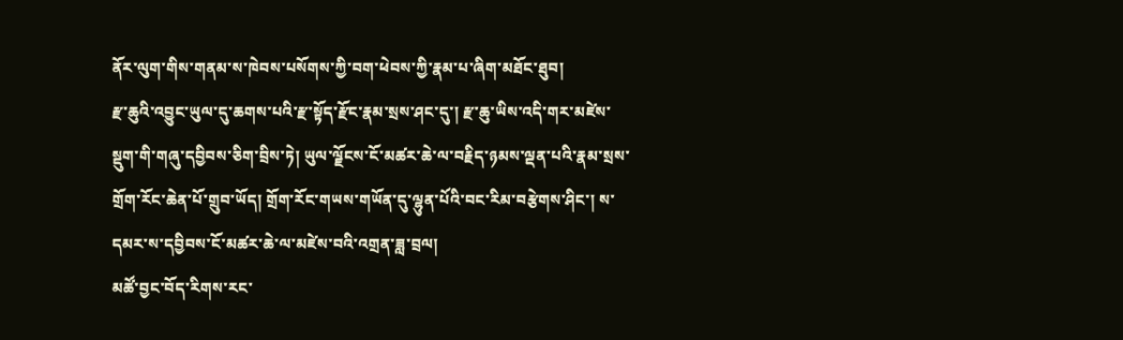ནོར་ལུག་གིས་གནམ་ས་ཁེབས་པསོགས་ཀྱི་བག་ཕེབས་ཀྱི་རྣམ་པ་ཞིག་མཐོང་ཐུབ།
རྫ་ཆུའི་འབྱུང་ཡུལ་དུ་ཆགས་པའི་རྫ་སྟོད་རྫོང་རྣམ་སྲས་ཤང་དུ་། རྫ་ཆུ་ཡིས་འདི་གར་མཛེས་སྡུག་གི་གཞུ་དབྱིབས་ཅིག་བྲིས་ཏེ། ཡུལ་ལྗོངས་ངོ་མཚར་ཆེ་ལ་བརྗིད་ཉམས་ལྡན་པའི་རྣམ་སྲས་གྲོག་རོང་ཆེན་པོ་གྲུབ་ཡོད། གྲོག་རོང་གཡས་གཡོན་དུ་ལྷུན་པོའི་བང་རིམ་བརྩེགས་ཤིང་། ས་དམར་ས་དབྱིབས་ངོ་མཚར་ཆེ་ལ་མཛེས་བའི་འགྲན་ཟླ་བྲལ།
མཚོ་བྱང་བོད་རིགས་རང་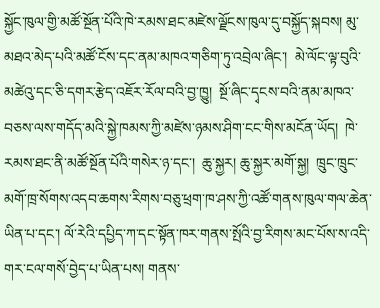སྐྱོང་ཁུལ་གྱི་མཚོ་སྔོན་པོའི་ཁེ་རམས་ཐང་མཛེས་ལྗོངས་ཁུལ་དུ་བསྐྱོད་སྐབས། མུ་མཐའ་མེད་པའི་མཚོ་ངོས་དང་ནམ་མཁའ་གཅིག་ཏུ་འབྲེལ་ཞིང་།  མེ་ལོང་ལྟ་བུའི་མཚེའུ་དང་ཅི་དགར་རྩེད་འཇོར་རོལ་བའི་བྱ་ཁྱུ།  སྔོ་ཞིང་དྭངས་བའི་ནམ་མཁའ་བཅས་ལས་གདོད་མའི་སྐྱེ་ཁམས་ཀྱི་མཛེས་ཉམས་ཤིག་ངང་གིས་མངོན་ཡོད།  ཁེ་རམས་ཐང་ནི་མཚོ་སྔོན་པོའི་གསེར་ཉ་དང་།  ཆུ་སྐྱར། ཆུ་སྐྱར་མགོ་སྐྱ།  ཁྲུང་ཁྲུང་མགོ་ཁྲ་སོགས་འདབ་ཆགས་རིགས་བཅུ་ཕྲག་ཁ་ཤས་ཀྱི་འཚོ་གནས་ཁུལ་གལ་ཆེན་ཡིན་པ་དང་། ལོ་རེའི་དཔྱིད་ཀ་དང་སྟོན་ཁར་གནས་སྤོའི་བྱ་རིགས་མང་པོས་ས་འདི་གར་ངལ་གསོ་བྱེད་པ་ཡིན་པས། གནས་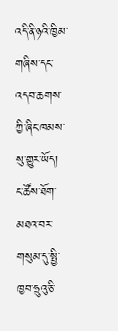འདི་ནི་ཉའི་ཁྱིམ་གཞིས་དང་འདབ་ཆགས་ཀྱི་ཞིང་ཁམས་སུ་གྱུར་ཡོད།
ང་ཚོས་ཐོག་མཐའ་བར་གསུམ་དུ་སྤྱི་ཁྱབ་ཧྲུའུ་ཅི་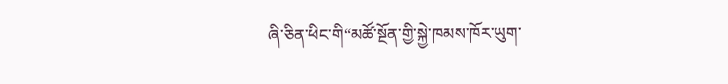ཞི་ཅིན་ཕིང་གི“མཚོ་སྔོན་གྱི་སྐྱེ་ཁམས་ཁོར་ཡུག་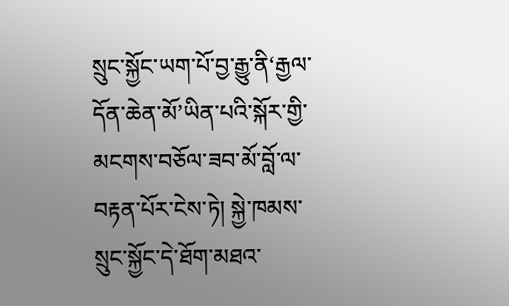སྲུང་སྐྱོང་ཡག་པོ་བྱ་རྒྱུ་ནི‘རྒྱལ་དོན་ཆེན་མོ’ཡིན་པའི་སྐོར་གྱི་མངགས་བཅོལ་ཟབ་མོ་བློ་ལ་བརྟན་པོར་ངེས་ཏེ། སྐྱེ་ཁམས་སྲུང་སྐྱོང་དེ་ཐོག་མཐའ་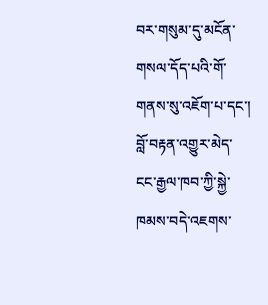བར་གསུམ་དུ་མངོན་གསལ་དོད་པའི་གོ་གནས་སུ་འཇོག་པ་དང་། བློ་བརྟན་འགྱུར་མེད་ངང་རྒྱལ་ཁབ་ཀྱི་སྐྱེ་ཁམས་བདེ་འཇགས་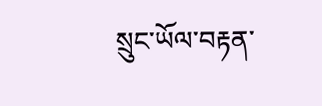སྲུང་ཡོལ་བརྟན་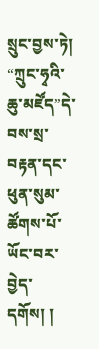སྲུང་བྱས་ཏེ། “ཀྲུང་ཧྭའི་ཆུ་མཛོད”དེ་བས་སྲ་བརྟན་དང་ཕུན་སུམ་ཚོགས་པོ་ཡོང་བར་བྱེད་དགོས། །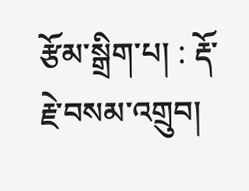རྩོམ་སྒྲིག་པ། : རྡོ་རྗེ་བསམ་འགྲུབ།